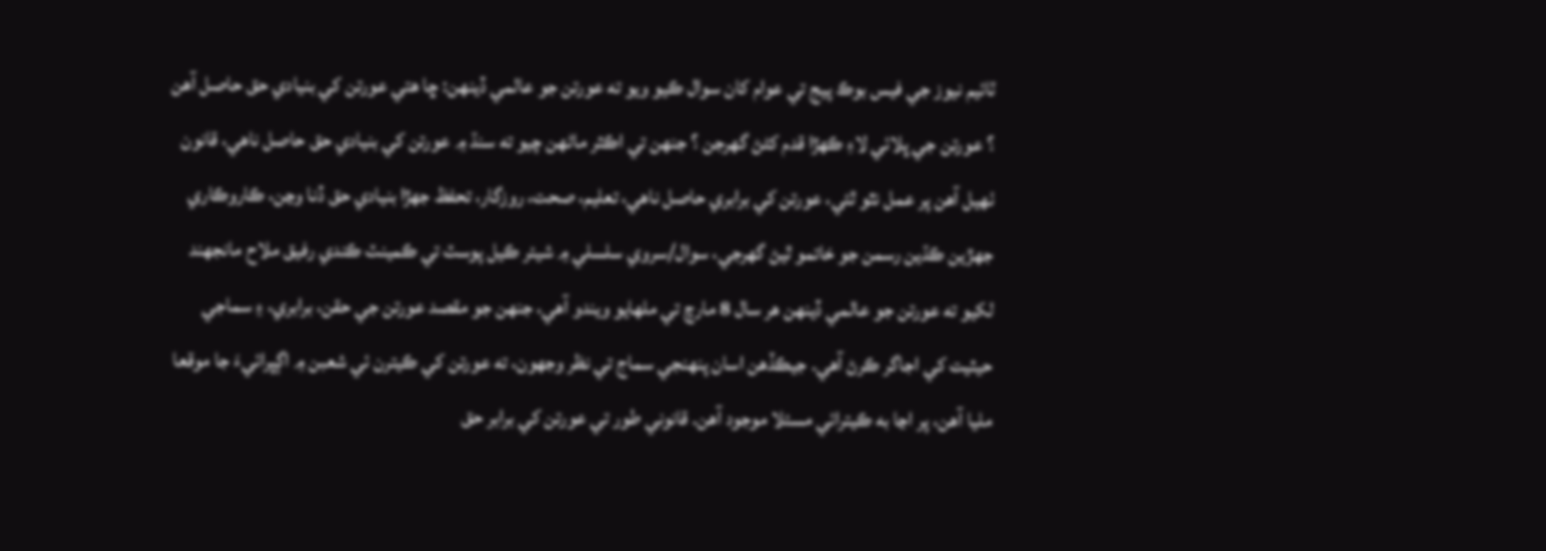ٽائيم نيوز جي فيس بوڪ پيج تي عوام کان سوال ڪيو ويو ته عورتن جو عالمي ڏينهن: ڇا هتي عورتن کي بنيادي حق حاصل آهن ؟ عورتن جي ڀلائي لاءِ ڪهڙا قدم کڻڻ گهرجن ؟ جنهن تي اڪثر ماڻهن چيو ته سنڌ ۾ عورتن کي بنيادي حق حاصل ناهي، قانون ٺهيل آهن پر عمل نٿو ٿئي، عورتن کي برابري حاصل ناهي، تعليم، صحت، روزگار، تحفظ جهڙا بنيادي حق ڏنا وڃن، ڪاروڪاري جهڙين ڪڌين رسمن جو خاتمو ٿيڻ گهرجي، سوال/سروي سلسلي ۾ شيئر ڪيل پوسٽ تي ڪمينٽ ڪندي رفيق ملاح مانجهند لکيو ته عورتن جو عالمي ڏينهن هر سال 8 مارچ تي ملهايو ويندو آهي، جنهن جو مقصد عورتن جي حقن، برابري، ۽ سماجي حيثيت کي اجاگر ڪرڻ آهي. جيڪڏهن اسان پنهنجي سماج تي نظر وجهون، ته عورتن کي ڪيترن ئي شعبن ۾ اڳڀرائيءَ جا موقعا مليا آهن، پر اڃا به ڪيترائي مسئلا موجود آهن. قانوني طور تي عورتن کي برابر حق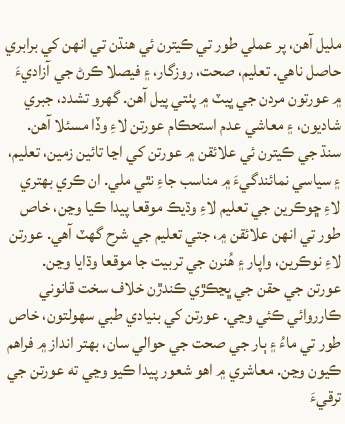مليل آهن، پر عملي طور تي ڪيترن ئي هنڌن تي انهن کي برابري حاصل ناهي. تعليم، صحت، روزگار، ۽ فيصلا ڪرڻ جي آزاديءَ ۾ عورتون مردن جي ڀيٽ ۾ پٺتي پيل آهن. گهرو تشدد، جبري شاديون، ۽ معاشي عدم استحڪام عورتن لاءِ وڏا مسئلا آهن. سنڌ جي ڪيترن ئي علائقن ۾ عورتن کي اڃا تائين زمين، تعليم، ۽ سياسي نمائندگيءَ ۾ مناسب جاءِ نٿي ملي. ان ڪري بهتري لاءِ ڇوڪرين جي تعليم لاءِ وڌيڪ موقعا پيدا ڪيا وڃن، خاص طور تي انهن علائقن ۾، جتي تعليم جي شرح گهٽ آهي. عورتن لاءِ نوڪرين، واپار ۽ هُنرن جي تربيت جا موقعا وڌايا وڃن. عورتن جي حقن جي ڀڃڪڙي ڪندڙن خلاف سخت قانوني ڪارروائي ڪئي وڃي. عورتن کي بنيادي طبي سهولتون، خاص طور تي ماءُ ۽ ٻار جي صحت جي حوالي سان، بهتر انداز ۾ فراهم ڪيون وڃن. معاشري ۾ اهو شعور پيدا ڪيو وڃي ته عورتن جي ترقيءَ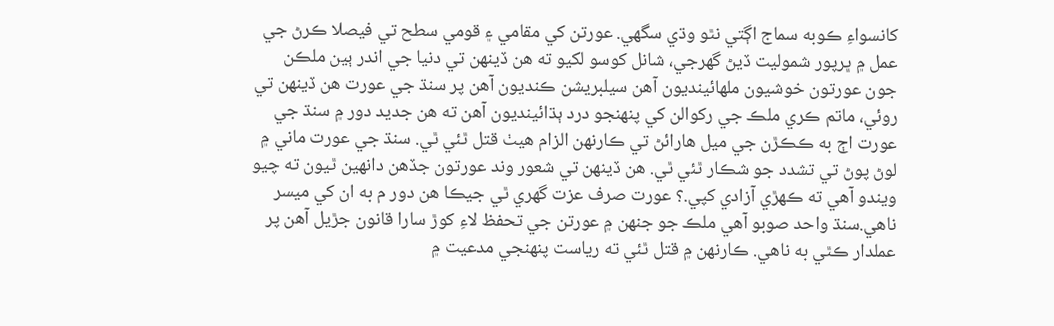کانسواءِ ڪوبه سماج اڳتي نٿو وڌي سگهي. عورتن کي مقامي ۽ قومي سطح تي فيصلا ڪرڻ جي عمل ۾ ڀرپور شموليت ڏيڻ گهرجي، شانل کوسو لکيو ته هن ڏينهن تي دنيا جي اندر ٻين ملڪن جون عورتون خوشيون ملهائينديون آهن سيلبريشن ڪنديون آهن پر سنڌ جي عورت هن ڏينهن تي روئي، ماتم ڪري ملڪ جي رکوالن کي پنهنجو درد ٻڌائينديون آهن ته هن جديد دور ۾ سنڌ جي عورت اڄ به ڪڪڙن جي ميل هارائڻ تي ڪارنهن الزام هيٺ قتل ٿئي ٿي. سنڌ جي عورت ماني ۾ لوڻ پوڻ تي تشدد جو شڪار ٿئي ٿي. هن ڏينهن تي شعور وند عورتون جڏهن دانهين ٿيون ته چيو ويندو آهي ته ڪهڙي آزادي کپي.؟ عورت صرف عزت گهري ٿي جيڪا هن دور م به ان کي ميسر ناهي.سنڌ واحد صوبو آهي ملڪ جو جنهن ۾ عورتن جي تحفظ لاءِ کوڙ سارا قانون جڙيل آهن پر عملدار ڪٿي به ناهي. ڪارنهن ۾ قتل ٿئي ته رياست پنهنجي مدعيت ۾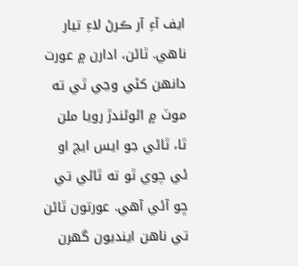ايف آءِ آر ڪرڻ لاءِ تيار ناهي. ٿاڻن، ادارن ۾ عورت دانهن کڻي وڃي ٿي ته موٽ ۾ اڻوڻندڙ رويا ملن ٿا، ٿاڻي جو ايس ايچ او ئي چوي ٿو ته ٿاڻي تي ڇو آئي آهي. عورتون ٿاڻن تي ناهن اينديون گهرن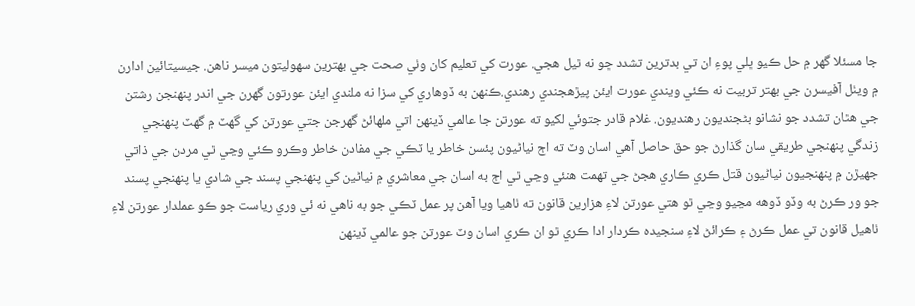جا مسئلا گهر ۾ حل ڪيو ڀلي پوءِ ان تي بدترين تشدد ڇو نه ٿيل هجي. عورت کي تعليم کان وٺي صحت جي بهترين سهوليتون ميسر ناهن. جيسيتائين ادارن ۾ ويٺل آفيسرن جي بهتر تربيت نه ڪئي ويندي عورت ايئن پيڙهجندي رهندي.ڪنهن به ڏوهاري کي سزا نه ملندي ايئن عورتون گهرن جي اندر پنهنجن رشتن جي هٿان تشدد جو نشانو بڻجنديون رهنديون. غلام قادر جتوئي لکيو ته عورتن جا عالمي ڏينهن اتي ملهائڻ گهرجن جتي عورتن کي گهٽ ۾ گهٽ پنهنجي زندگي پنهنجي طريقي سان گذارڻ جو حق حاصل آھي اسان وٽ ته اڄ نياڻيون پئسن خاطر يا ٽڪي جي مفادن خاطر وڪرو ڪئي وڃي ٿي مردن جي ذاتي جهيڙن ۾ پنهنجيون نياڻيون قتل ڪري ڪاري هجڻ جي تهمت هنئي وڃي ٿي اڄ به اسان جي معاشري ۾ نياڻين کي پنهنجي پسند جي شادي يا پنهنجي پسند جو ور ڪرڻ به وڏو ڏوھه مڃيو وڃي ٿو هتي عورتن لاءِ ھزارين قانون ته ٺاهيا ويا آھن پر عمل ٽڪي جو به ناهي نه ئي وري رياست جو ڪو عملدار عورتن لاءِ ٺاهيل قانون تي عمل ڪرڻ ۽ ڪرائڻ لاءِ سنجيده ڪردار ادا ڪري ٿو ان ڪري اسان وٽ عورتن جو عالمي ڏينهن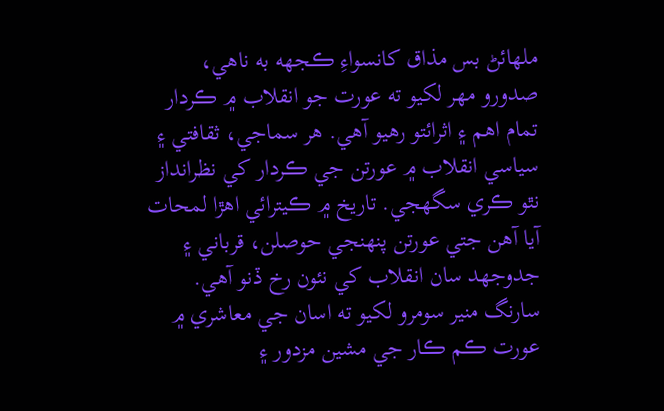ملهائڻ بس مذاق کانسواءِ ڪجھه به ناهي، صدورو مهر لکيو ته عورت جو انقلاب ۾ ڪردار تمام اهم ۽ اثرائتو رهيو آهي. هر سماجي، ثقافتي ۽ سياسي انقلاب ۾ عورتن جي ڪردار کي نظرانداز نٿو ڪري سگهجي. تاريخ ۾ ڪيترائي اهڙا لمحات آيا آهن جتي عورتن پنهنجي حوصلن، قرباني ۽ جدوجهد سان انقلاب کي نئون رخ ڏنو آهي. سارنگ منير سومرو لکيو ته اسان جي معاشري ۾ عورت ڪم ڪار جي مشين مزدور ۽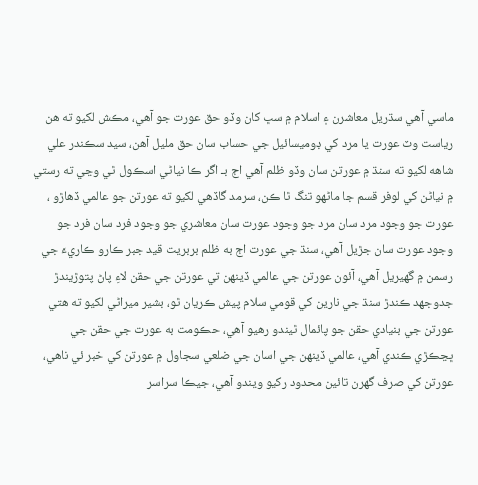ماسي آھي سڌريل معاشرن ۽ اسلام ۾ سڀ کان وڏو حق عورت جو آھي، مڪش لکيو ته ھن رياست وٽ عورت يا مرد کي ڊوميسائيل جي حساب سان حق مليل آھن، سيد سڪندر علي شاهه لکيو ته سنڌ ۾ عورتن سان وڏو ظلم آھي اڄ بـ اگر ڪا نياڻي اسڪول ٿي وڃي ته رستي ۾ نياڻن کي لوفر قسم جا ماڻھو تنگ ٿا ڪن، سرمد گاڏهي لکيو ته عورتن جو عالمي ڏهاڙو ، عورت جو وجود مرد سان مرد جو وجود عورت سان معاشري جو وجود فرد سان فرد جو وجود عورت سان جڙيل آھي، سنڌ جي عورت اڄ به ظلم بربريت قيد جبر ڪارو ڪاريءَ جي رسمن ۾ گھيريل آھي، آئون عورتن جي عالمي ڏينھن تي عورتن جي حقن لاءِ پاڻ پتوڙيندڙ جدوجھد ڪندڙ سنڌ جي نارين کي قومي سلام پيش ڪريان ٿو، بشير ميراڻي لکيو ته هتي عورتن جي بنيادي حقن جو پائمال ٿيندو رهيو آهي، حڪومت به عورت جي حقن جي ڀڃڪڙي ڪندي آهي، عالمي ڏينهن جي اسان جي ضلعي سجاول ۾ عورتن کي خبر ئي ناهي، عورتن کي صرف گهرن تائين محدود رکيو ويندو آهي، جيڪا سراسر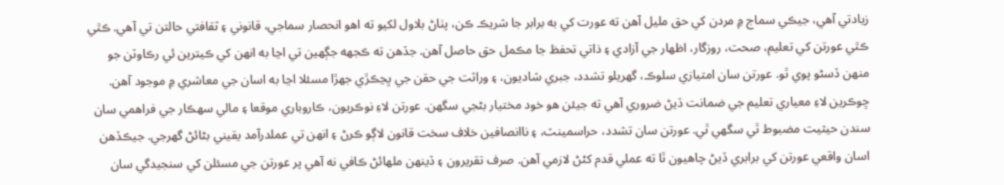زيادتي آهي، جيڪي سماج ۾ مردن کي حق مليل آهن ته عورت کي به برابر جا شريڪ ڪن، پٺاڻ بلاول لکيو ته اهو انحصار سماجي، قانوني ۽ ثقافتي حالتن تي آهي. ڪٿي ڪٿي عورتن کي تعليم، صحت، روزگار، اظهار جي آزادي ۽ ذاتي تحفظ جا مڪمل حق حاصل آهن. جڏهن ته ڪجهه جڳهين تي اڃا به انهن کي ڪيترين ئي رڪاوٽن جو منهن ڏسڻو پوي ٿو. عورتن سان امتيازي سلوڪ، گهريلو تشدد، جبري شاديون، ۽ وراثت جي حقن جي ڀڃڪڙي جهڙا مسئلا اڃا به اسان جي معاشري ۾ موجود آهن. ڇوڪرين لاءِ معياري تعليم جي ضمانت ڏيڻ ضروري آهي ته جيئن هو خود مختيار بڻجي سگهن. عورتن لاءِ نوڪريون، ڪاروباري موقعا ۽ مالي سهڪار جي فراهمي سان سندن حيثيت مضبوط ٿي سگهي ٿي. عورتن سان تشدد، حراسمينٽ، ۽ ناانصافين خلاف سخت قانون لاڳو ڪرڻ ۽ انهن تي عملدرآمد يقيني بڻائڻ گهرجي. جيڪڏهن اسان واقعي عورتن کي برابري ڏيڻ چاهيون ٿا ته عملي قدم کڻڻ لازمي آهن. صرف تقريرون ۽ ڏينهن ملهائڻ ڪافي نه آهي پر عورتن جي مسئلن کي سنجيدگي سان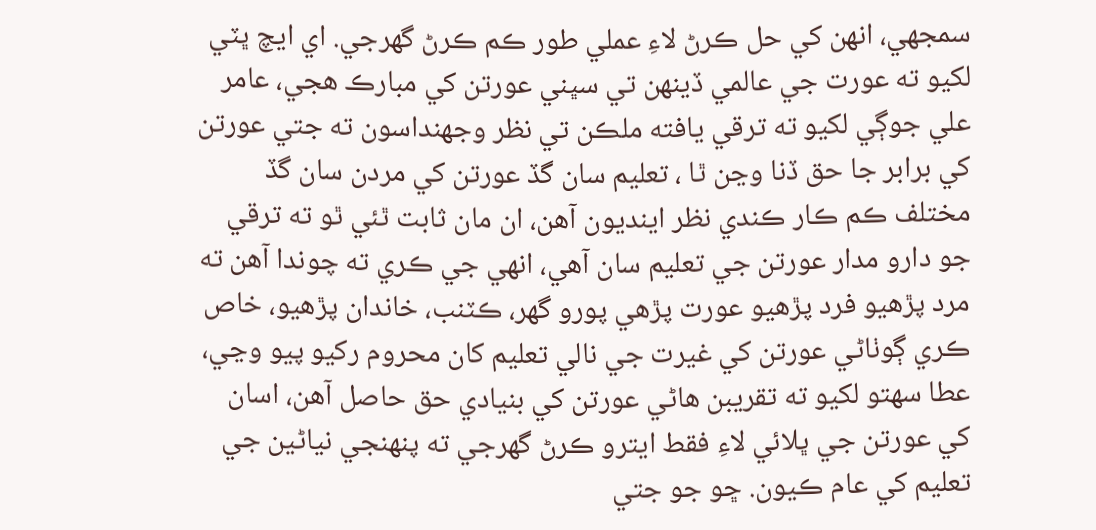سمجهي، انهن کي حل ڪرڻ لاءِ عملي طور ڪم ڪرڻ گهرجي. اي ايچ ڀٽي لکيو ته عورت جي عالمي ڏينھن تي سڀني عورتن کي مبارڪ ھجي، عامر علي جوڳي لکيو ته ترقي يافته ملڪن تي نظر وجهنداسون ته جتي عورتن کي برابر جا حق ڏنا وڃن ٿا ، تعليم سان گڏ عورتن کي مردن سان گڏ مختلف ڪم ڪار ڪندي نظر اينديون آهن، ان مان ثابت ٿئي ٿو ته ترقي جو دارو مدار عورتن جي تعليم سان آهي، انهي جي ڪري ته چوندا آهن ته مرد پڙهيو فرد پڙهيو عورت پڙهي پورو گهر، ڪٽنب، خاندان پڙهيو، خاص ڪري ڳوٺاڻي عورتن کي غيرت جي نالي تعليم کان محروم رکيو پيو وڃي، عطا سهتو لکيو ته تقريبن ھاڻي عورتن کي بنيادي حق حاصل آھن، اسان کي عورتن جي ڀلائي لاءِ فقط ايترو ڪرڻ گھرجي ته پنھنجي نياڻين جي تعليم کي عام ڪيون. ڇو جو جتي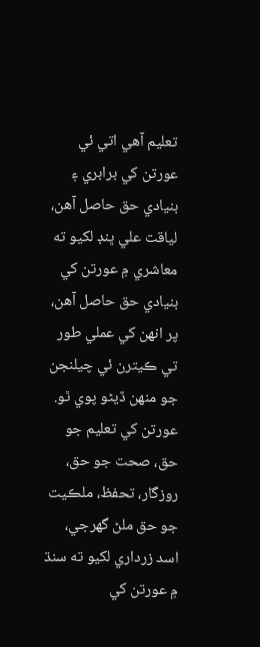تعليم آھي اتي ئي عورتن کي برابري ۽ بنيادي حق حاصل آھن، لياقت علي ڀنڊ لکيو ته معاشري ۾ عورتن کي بنيادي حق حاصل آهن، پر انهن کي عملي طور تي ڪيترن ئي چيلنجن جو منهن ڏيڻو پوي ٿو. عورتن کي تعليم جو حق، صحت جو حق، روزگار، تحفظ، ملڪيت جو حق ملڻ گهرجي، اسد زرداري لکيو ته سنڌ ۾ عورتن کي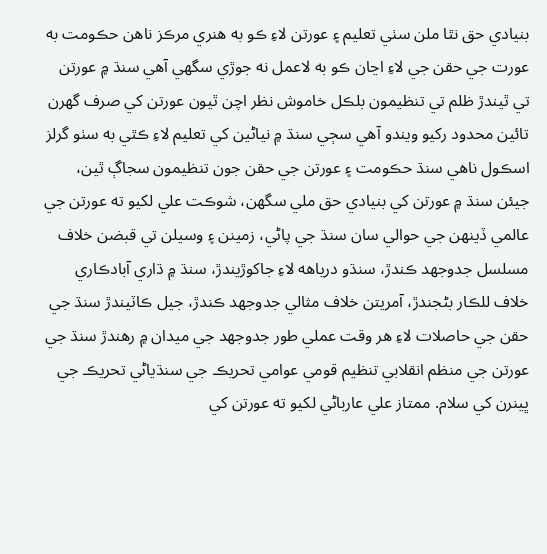بنيادي حق نٿا ملن سٺي تعليم ۽ عورتن لاءِ ڪو به ھنري مرڪز ناھن حڪومت به عورت جي حقن جي لاءِ اڃان ڪو به لاعمل نه جوڙي سگھي آهي سنڌ ۾ عورتن تي ٿيندڙ ظلم تي تنظيمون بلڪل خاموش نظر اچن ٿيون عورتن کي صرف گهرن تائين محدود رکيو ويندو آهي سڄي سنڌ ۾ نياڻين کي تعليم لاءِ ڪٿي به سٺو گرلز اسڪول ناھي سنڌ حڪومت ۽ عورتن جي حقن جون تنظيمون سجاڳ ٿين، جيئن سنڌ ۾ عورتن کي بنيادي حق ملي سگھن، شوڪت علي لکيو ته عورتن جي عالمي ڏينهن جي حوالي سان سنڌ جي پاڻي، زمينن ۽ وسيلن تي قبضن خلاف مسلسل جدوجهد ڪندڙ، سنڌو درياهه لاءِ جاکوڙيندڙ، سنڌ ۾ ڌاري آبادڪاري خلاف للڪار بڻجندڙ، آمريتن خلاف مثالي جدوجهد ڪندڙ، جيل ڪاٽيندڙ سنڌ جي حقن جي حاصلات لاءِ هر وقت عملي طور جدوجھد جي ميدان ۾ رهندڙ سنڌ جي عورتن جي منظم انقلابي تنظيم قومي عوامي تحريڪ جي سنڌياڻي تحريڪ جي ڀينرن کي سلام. ممتاز علي عارباڻي لکيو ته عورتن کي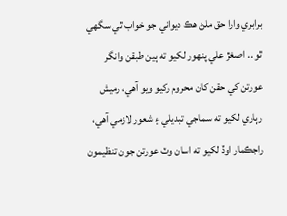برابري وارا حق ملڻ ھڪ ديواني جو خواب ٿي سگھي ٿو .. اصغڙ علي پنهور لکيو ته ٻين طبقن وانگر عورتن کي حقن کان محروم رکيو ويو آهي، رميش رٻاري لکيو ته سماجي تبديلي ۽ شعور لازمي آهي، راجڪمار اوڏ لکيو ته اسان وٽ عورتن جون تنظيمون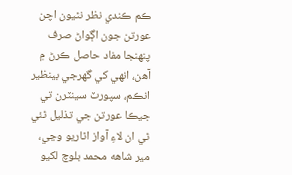ڪم ڪندي نظر نٿيون اچن عورتن جون اڳواڻ صرف پنهنجا مفاد حاصل ڪرڻ ۾ آهن، انهي کي گهرجي بينظير انڪم، سپورٽ سينٽرن تي جيڪا عورتن جي تذليل ٿئي ٿي ان لاءِ آواز اٿاريو وڃي، مير شاهه محمد بلوچ لکيو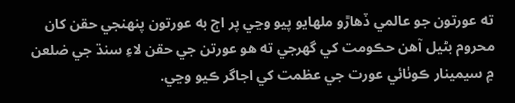ته عورتون جو عالمي ڏهاڙو ملهايو پيو وڃي پر اڄ به عورتون پنهنجي حقن کان محروم بڻيل آهن حڪومت کي گهرجي ته هو عورتن جي حقن لاءِ سنڌ جي ضلعن ۾ سيمينار ڪوٺائي عورت جي عظمت کي اجاگر ڪيو وڃي.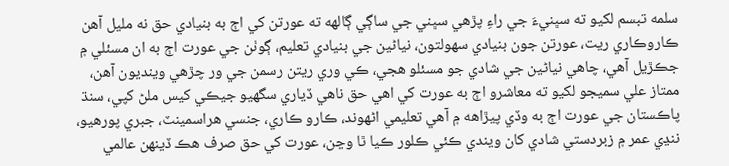سلمه تبسم لکيو ته سڀنيءَ جي راءِ پڙھي سڀني جي ساڳي ڳالھه ته عورتن کي اڄ به بنيادي حق نه مليل آھن ڪاروڪاري ريت، عورتن جون بنيادي سهولتون، نياڻين جي بنيادي تعليم، ڳوٺن جي عورت اڄ به ان مسئلي ۾ جڪڙيل آھي، چاھي نياڻين جي شادي جو مسئلو ھجي، ڪي وري ريتن رسمن جي ور چڙهي وينديون آهن، ممتاز علي سميجو لکيو ته معاشرو اڄ به عورت کي اهي حق ناهي ڏياري سگهيو جيڪي کيس ملڻ کپي، سنڌ پاڪستان جي عورت اڄ به وڏي پيڙاهه ۾ آهي تعليمي اڻهوند، ڪارو ڪاري، جنسي هراسمينٽ، جبري پورهيو، ننڍي عمر ۾ زبردستي شادي کان ويندي ڪئي ڪلور ڪيا ٿا وڃن، عورت کي حق صرف هڪ ڏينهن عالمي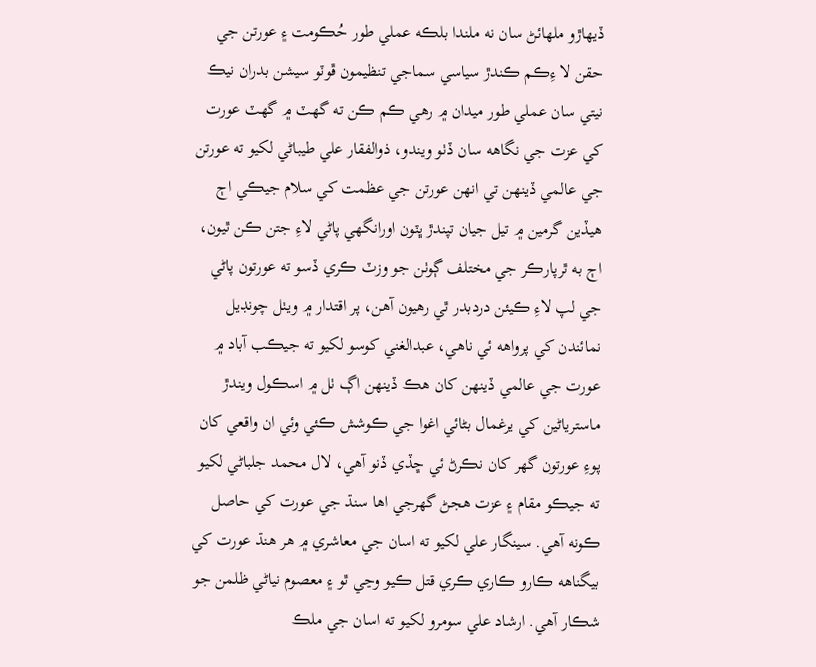ڏيهاڙو ملهائڻ سان نه ملندا بلڪه عملي طور حُڪومت ۽ عورتن جي حقن لا ءِڪم ڪندڙ سياسي سماجي تنظيمون ڦوٽو سيشن بدران نيڪ نيتي سان عملي طور ميدان ۾ رهي ڪم ڪن ته گهٽ ۾ گهٽ عورت کي عزت جي نگاهه سان ڏٺو ويندو، ذوالفقار علي طيباڻي لکيو ته عورتن جي عالمي ڏينهن تي انھن عورتن جي عظمت کي سلام جيڪي اڄ هيڏين گرمين ۾ تيل جيان تپندڙ ڀٽون اورانگهي پاڻي لاءِ جتن ڪن ٿيون، اڄ به ٿرپارڪر جي مختلف ڳوٺن جو وزٽ ڪري ڏسو ته عورتون پاڻي جي لپ لاءِ ڪيئن دردبدر ٿي رهيون آهن، پر اقتدار ۾ ويٺل چونڊيل نمائندن کي پرواهه ئي ناهي، عبدالغني کوسو لکيو ته جيڪب آباد ۾ عورت جي عالمي ڏينهن کان هڪ ڏينهن اڳ ٺل ۾ اسڪول ويندڙ ماسترياڻين کي يرغمال بڻائي اغوا جي ڪوشش ڪئي وئي ان واقعي کان پوءِ عورتون گهر کان نڪرڻ ئي ڇڏي ڏنو آهي، لال محمد جلباڻي لکيو ته جيڪو مقام ۽ عزت ھجڻ گھرجي اھا سنڌ جي عورت کي حاصل ڪونه آھي. سينگار علي لکيو ته اسان جي معاشري ۾ هر هنڌ عورت کي بيگناهه ڪارو ڪاري ڪري قتل ڪيو وڃي ٿو ۽ معصوم نياڻي ظلمن جو شڪار آهي. ارشاد علي سومرو لکيو ته اسان جي ملڪ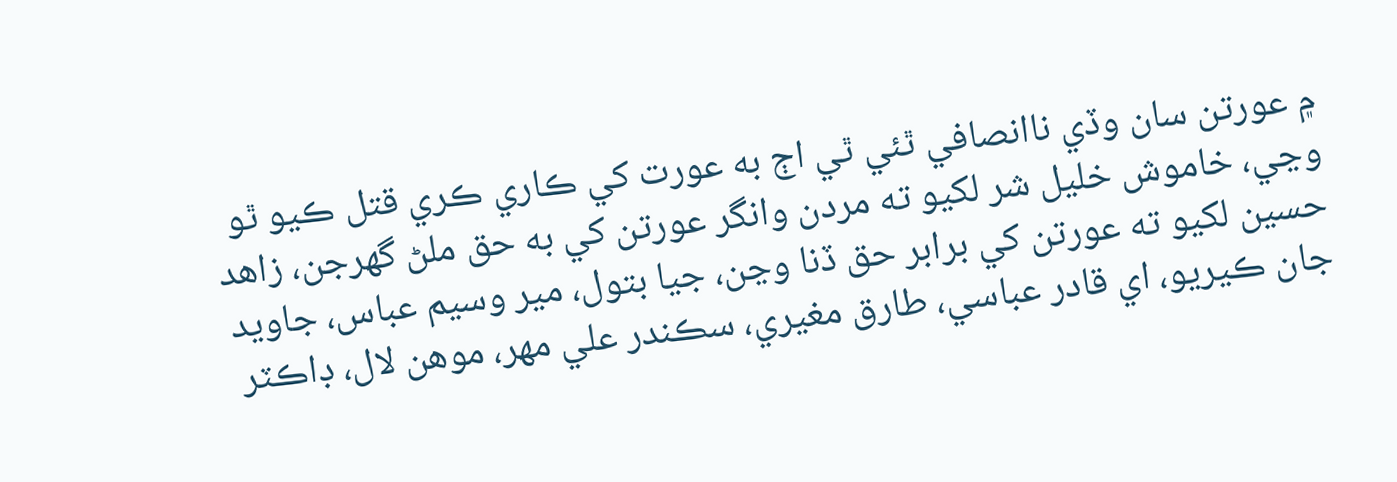۾ عورتن سان وڏي ناانصافي ٿئي ٿي اڄ به عورت کي ڪاري ڪري قتل ڪيو ٿو وڃي، خاموش خليل شر لکيو ته مردن وانگر عورتن کي به حق ملڻ گهرجن، زاهد حسين لکيو ته عورتن کي برابر حق ڏنا وڃن، جيا بتول، مير وسيم عباس، جاويد جان ڪيريو، اي قادر عباسي، طارق مغيري، سڪندر علي مهر، موهن لال، ڊاڪٽر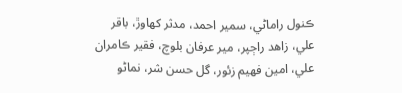ڪنول راماڻي، سمير احمد، مدثر کهاوڙ، باقر علي، زاهد راڄپر، مير عرفان بلوچ، فقير ڪامران علي، امين فهيم زئور، گل حسن شر، نماڻو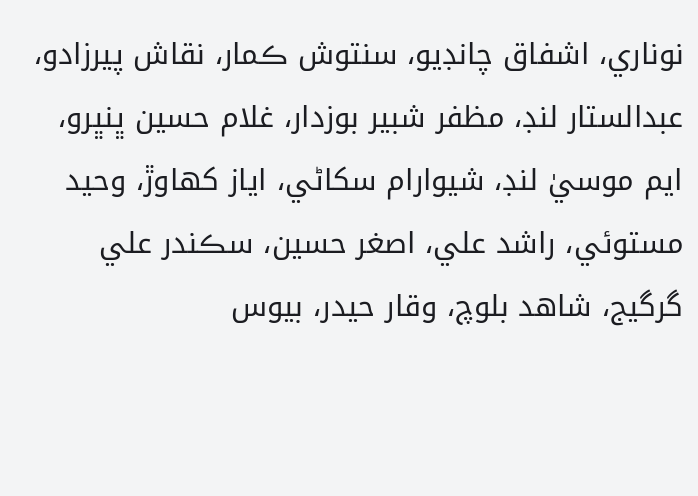نوناري، اشفاق چانڊيو، سنتوش ڪمار، نقاش پيرزادو، عبدالستار لنڊ، مظفر شبير بوزدار، غلام حسين ڀنڀرو، ايم موسيٰ لنڊ، شيوارام سکاڻي، اياز کهاوڙ، وحيد مستوئي، راشد علي، اصغر حسين، سڪندر علي گرگيج، شاهد بلوچ، وقار حيدر، بيوس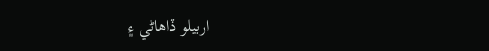اربيلو ڏاهاڻي ۽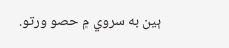ٻين به سروي ۾ حصو ورتو.